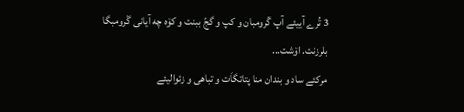3 تُرے آییئے آپ گْرومبان و کپ و گجّ ببنت و کۆه چه آیانی گْرومبگا بلرزنت. اۆشت...
مرکئے ساد و بندان منا پتاتگاَت و تباهی و زئوالیئے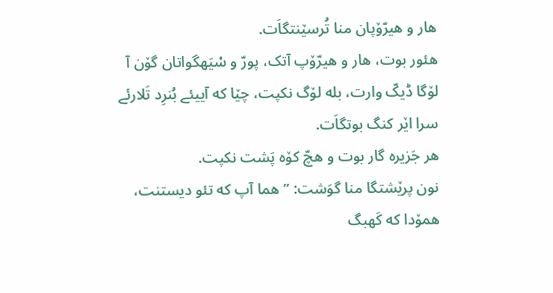هار و هیرّۆپان منا تُرسێنتگاَت.
هئور بوت، هار و هیرّۆپ آتک، پورّ و سْیَهگواتان گۆن آ لۆگا ڈیکّ وارت، بله لۆگ نکپت، چێا که آییئے بُنرِد تَلارئے سرا اێر کنگ بوتگاَت.
هر جَزیره گار بوت و هچّ کۆه پَشت نکپت.
نون پرێشتگا منا گوَشت: ”هما آپ که تئو دیستنت، همۆدا که کَهبگ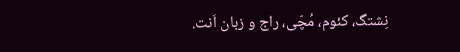نِشتگ، کئوم، مُچّی، راج و زبان اَنت.